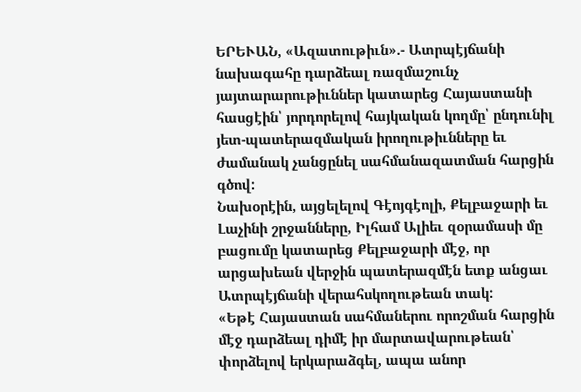ԵՐԵՒԱՆ, «Ազատութիւն».- Ատրպէյճանի նախագահը դարձեալ ռազմաշունչ յայտարարութիւններ կատարեց Հայաստանի հասցէին՝ յորդորելով հայկական կողմը՝ ընդունիլ յետ-պատերազմական իրողութիւնները եւ ժամանակ չանցընել սահմանազատման հարցին գծով:
Նախօրէին, այցելելով Գէոյգէոլի, Քելբաջարի եւ Լաչինի շրջանները, Իլհամ Ալիեւ զօրամասի մը բացումը կատարեց Քելբաջարի մէջ, որ արցախեան վերջին պատերազմէն ետք անցաւ Ատրպէյճանի վերահսկողութեան տակ:
«Եթէ Հայաստան սահմաներու որոշման հարցին մէջ դարձեալ դիմէ իր մարտավարութեան՝ փորձելով երկարաձգել, ապա անոր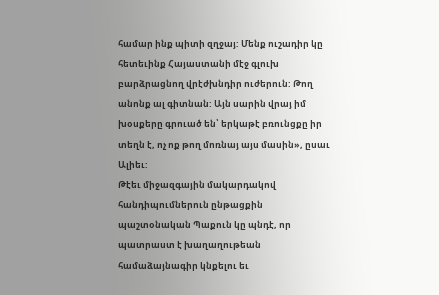համար ինք պիտի զղջայ: Մենք ուշադիր կը հետեւինք Հայաստանի մէջ գլուխ բարձրացնող վրէժխնդիր ուժերուն: Թող անոնք ալ գիտնան: Այն սարին վրայ իմ խօսքերը գրուած են՝ երկաթէ բռունցքը իր տեղն է, ոչ ոք թող մոռնայ այս մասին», ըսաւ Ալիեւ:
Թէեւ միջազգային մակարդակով հանդիպումներուն ընթացքին պաշտօնական Պաքուն կը պնդէ, որ պատրաստ է խաղաղութեան համաձայնագիր կնքելու եւ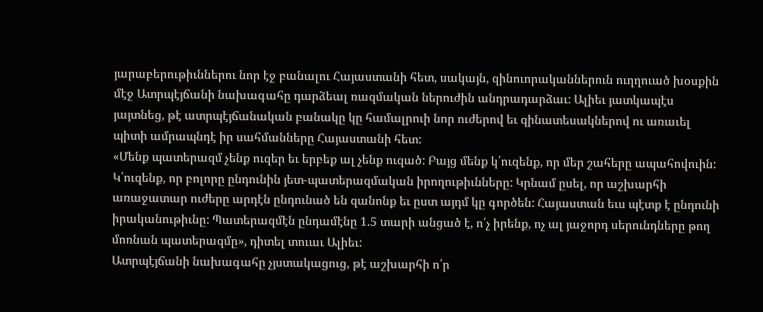յարաբերութիւններու նոր էջ բանալու Հայաստանի հետ, սակայն, զինուորականներուն ուղղուած խօսքին մէջ Ատրպէյճանի նախագահը դարձեալ ռազմական ներուժին անդրադարձաւ: Ալիեւ յատկապէս յայտնեց, թէ ատրպէյճանական բանակը կը համալրուի նոր ուժերով եւ զինատեսակներով ու առաւել պիտի ամրապնդէ իր սահմանները Հայաստանի հետ:
«Մենք պատերազմ չենք ուզեր եւ երբեք ալ չենք ուզած: Բայց մենք կ՛ուզենք, որ մեր շահերը ապահովուին: Կ՛ուզենք, որ բոլորը ընդունին յետ-պատերազմական իրողութիւնները: Կրնամ ըսել, որ աշխարհի առաջատար ուժերը արդէն ընդունած են զանոնք եւ ըստ այդմ կը գործեն: Հայաստան եւս պէտք է ընդունի իրականութիւնը: Պատերազմէն ընդամէնը 1.5 տարի անցած է, ո՛չ իրենք, ոչ ալ յաջորդ սերունդները թող մոռնան պատերազմը», դիտել տուաւ Ալիեւ:
Ատրպէյճանի նախագահը չյստակացուց, թէ աշխարհի ո՛ր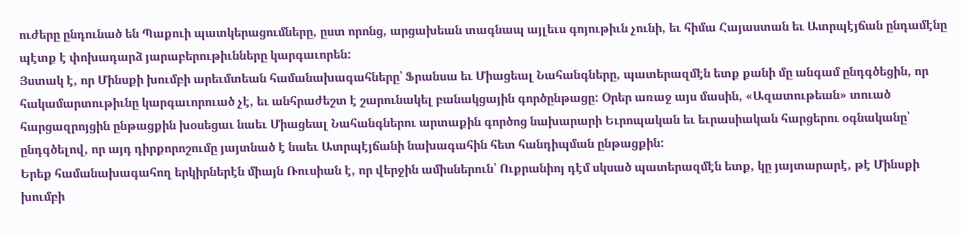ուժերը ընդունած են Պաքուի պատկերացումները, ըստ որոնց, արցախեան տագնապ այլեւս գոյութիւն չունի, եւ հիմա Հայաստան եւ Ատրպէյճան ընդամէնը պէտք է փոխադարձ յարաբերութիւնները կարգաւորեն:
Յստակ է, որ Մինսքի խումբի արեւմտեան համանախագահները՝ Ֆրանսա եւ Միացեալ Նահանգները, պատերազմէն ետք քանի մը անգամ ընդգծեցին, որ հակամարտութիւնը կարգաւորուած չէ, եւ անհրաժեշտ է շարունակել բանակցային գործընթացը: Օրեր առաջ այս մասին, «Ազատութեան» տուած հարցազրոյցին ընթացքին խօսեցաւ նաեւ Միացեալ Նահանգներու արտաքին գործոց նախարարի Եւրոպական եւ եւրասիական հարցերու օգնականը՝ ընդգծելով, որ այդ դիրքորոշումը յայտնած է նաեւ Ատրպէյճանի նախագահին հետ հանդիպման ընթացքին:
Երեք համանախագահող երկիրներէն միայն Ռուսիան է, որ վերջին ամիսներուն՝ Ուքրանիոյ դէմ սկսած պատերազմէն ետք, կը յայտարարէ, թէ Մինսքի խումբի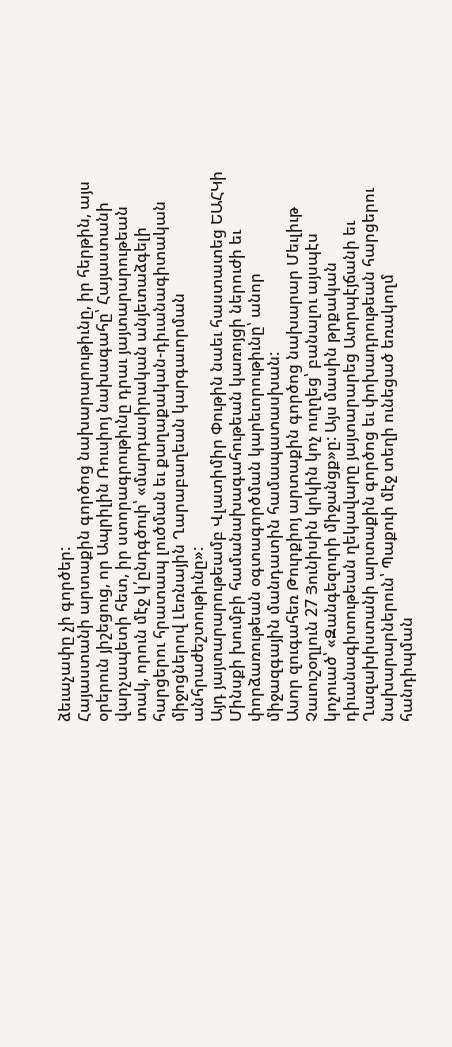ձեւաչափը չի գործեր:
Հայաստանի արտաքին գործոց նախարարութիւնը, իր հերթին, այս օրերուն յիշեցուց, որ Ապրիլին Ռուսիոյ նախագահը՝ Հայաստանի վարչապետի հետ, իր ստորագրութիւնը դրաւ յայտարարութեան տակ, որուն մէջ կ՛ընդգծուի՝ «մարդասիրական անյետաձգելի հարցերու հրատապ լուծման եւ քաղաքական-դիւանագիտական միջոցներով Լեռնային Ղարաբաղեան կարգաւորման անհրաժեշտութիւնը»:
Այդ յայտարարութեամբ Վլատիմիր Փութին նաեւ հաստատեց ԵԱՀԿի Մինսքի խումբի համանախագահութեան կառոյցի ներուժի եւ փորձառութեան օգտագործման կարեւորութիւնը՝ անոր միջազգային մանդատին համապատասխան:
Ասոր զուգահեռ Թուրքիոյ արտաքին գործոց նախարար Մեւլիւթ Չաւուշօղլուն 27 Յունիսին կրկին կոչ ուղղեց՝ բանալու այսպէս կոչուած՝ «Զանգեզուրի միջանցք»ը: Այս մասին թրքական դիւանագիտութեան ղեկավարը յայտարարեց Ատրպէյճանի եւ Ղազախիստանի արտաքին գործոց եւ փոխադրութեան հարցերու նախարարներուն՝ Պաքուի մէջ տեղի ունեցած եռակողմ հանդիպման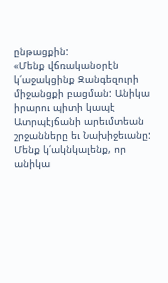ընթացքին:
«Մենք վճռականօրէն կ՛աջակցինք Զանգեզուրի միջանցքի բացման: Անիկա իրարու պիտի կապէ Ատրպէյճանի արեւմտեան շրջանները եւ Նախիջեւանը: Մենք կ՛ակնկալենք, որ անիկա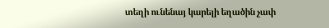տեղի ունենայ կարելի եղածին չափ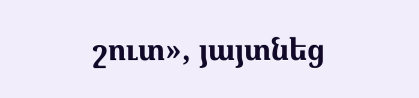շուտ», յայտնեց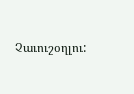Չաւուշօղլու: